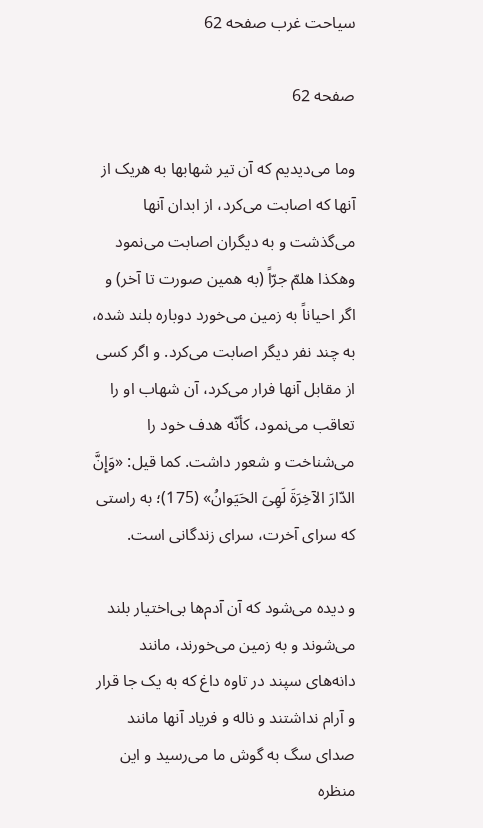سیاحت غرب صفحه 62

صفحه 62

وما می‌دیدیم که آن تیر شهابها به هریک از آنها که اصابت می‌کرد، از ابدان آنها می‌گذشت و به دیگران اصابت می‌نمود وهکذا هلمّ جرّاً (به همین صورت تا آخر) و اگر احیاناً به زمین می‌خورد دوباره بلند شده، به چند نفر دیگر اصابت می‌کرد. و اگر کسی از مقابل آنها فرار می‌کرد، آن شهاب او را تعاقب می‌نمود، کأنّه هدف خود را می‌شناخت و شعور داشت. کما قیل: «وَإِنَّ الدّارَ الآخِرَةَ لَهِیَ الحَیَوانُ» (175)؛ به راستی که سرای آخرت، سرای زندگانی است.

و دیده می‌شود که آن آدم‌ها بی‌اختیار بلند می‌شوند و به زمین می‌خورند، مانند دانه‌های سپند در تاوه داغ که به یک جا قرار و آرام نداشتند و ناله و فریاد آنها مانند صدای سگ به گوش ما می‌رسید و این منظره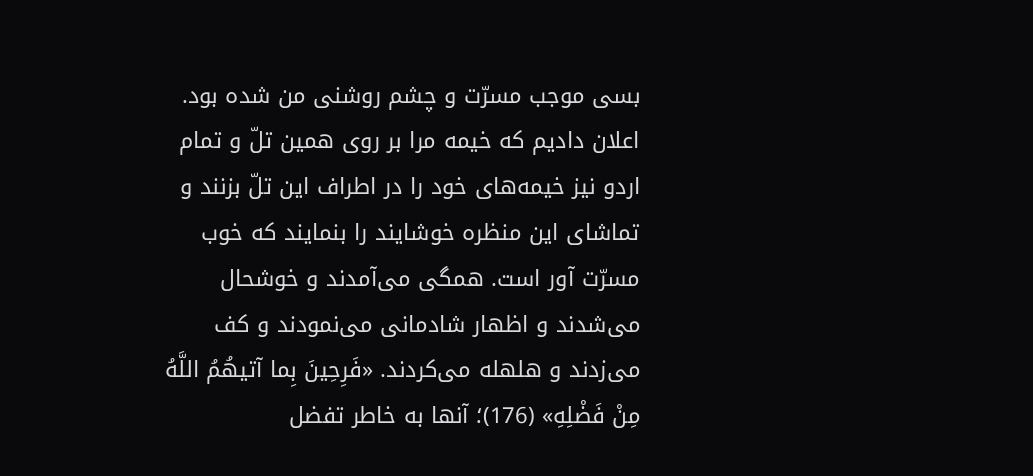بسی موجب مسرّت و چشم روشنی من شده بود. اعلان دادیم که خیمه مرا بر روی همین تلّ و تمام اردو نیز خیمه‌های خود را در اطراف این تلّ بزنند و تماشای این منظره خوشایند را بنمایند که خوب مسرّت آور است. همگی می‌آمدند و خوشحال می‌شدند و اظهار شادمانی می‌نمودند و کف می‌زدند و هلهله می‌کردند. «فَرِحِینَ بِما آتیهُمُ اللَّهُ مِنْ فَضْلِهِ» (176)؛ آنها به خاطر تفضل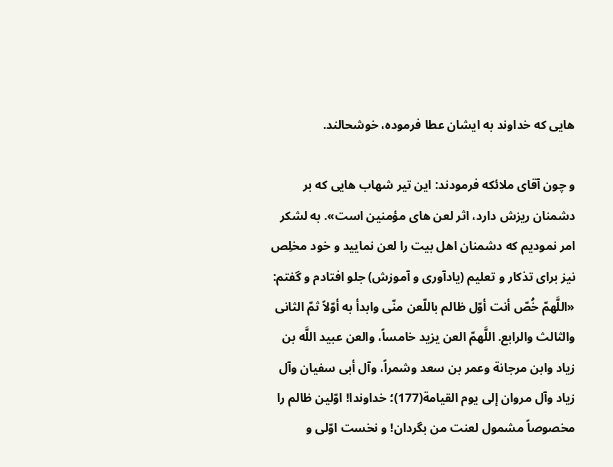هایی که خداوند به ایشان عطا فرموده، خوشحالند.

و چون آقای ملائکه فرمودند: این تیر شهاب هایی که بر دشمنان ریزش دارد، اثر لعن های مؤمنین است». به لشکر امر نمودیم که دشمنان اهل بیت را لعن نمایید و خود مخلِص نیز برای تذکار و تعلیم (یادآوری و آموزش) جلو افتادم و گفتم: «اللَّهمّ خُصّ أنت أوّل ظالم باللّعن منّی وابدأ به أوّلاً ثمّ الثانی والثالث والرابع. اللَّهمّ العن یزید خامساً، والعن عبید اللَّه بن زیاد وابن مرجانة وعمر بن سعد وشمراً، وآل أبی سفیان وآل زیاد وآل مروان إلی یوم القیامة(177)؛ خداوندا! اوّلین ظالم را مخصوصاً مشمول لعنت من بگردان! و نخست اوّلی و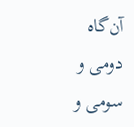آن‌گاه دومی و سومی و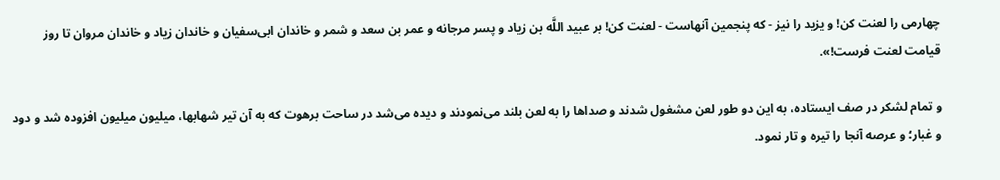چهارمی را لعنت کن! و یزید را نیز - که پنجمین آنهاست - لعنت کن! بر عبید اللَّه بن زیاد و پسر مرجانه و عمر بن سعد و شمر و خاندان ابی‌سفیان و خاندان زیاد و خاندان مروان تا روز قیامت لعنت فرست!».

و تمام لشکر در صف ایستاده، به این دو طور لعن مشغول شدند و صداها را به لعن بلند می‌نمودند و دیده می‌شد در ساحت برهوت که به آن تیر شهابها، میلیون میلیون افزوده شد و دود و غبار؛ و عرصه آنجا را تیره و تار نمود.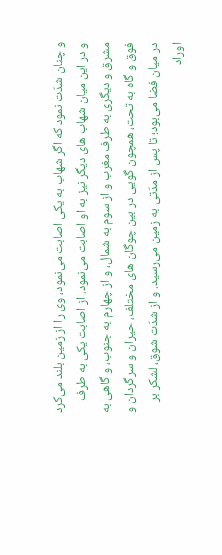و چنان شدّت نمود که اگر شهاب به یکی اصابت می‌نمود، وی را از زمین بلند می‌کرد و در این میان شهاب های دیگر نیز به او اصابت می‌نمود. از اصابت یکی به طرف مشرق و دیگری به طرف مغرب و از سوم به شمال، و از چهارم به جنوب، و گاهی به فوق و گاه به تحت، همچون گویی در بین چوگان های مختلف، حیران و سرگردان و در میان فضا می‌بود؛ تا پس از مدّتی به زمین می‌رسید. و از شدّت شوق، لشکر بر اوراد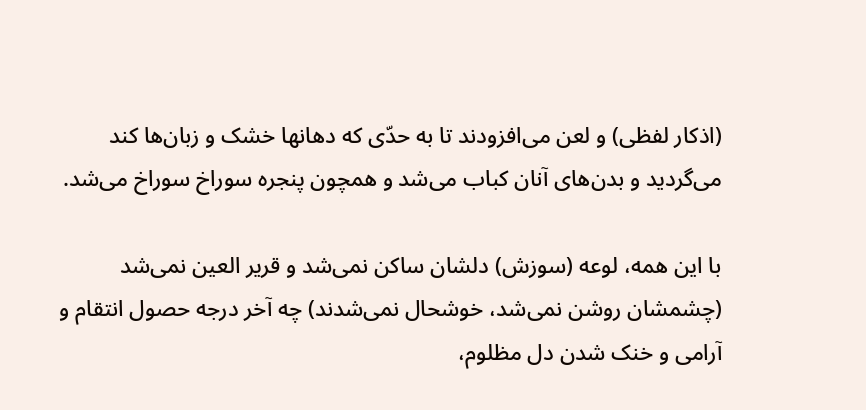(اذکار لفظی) و لعن می‌افزودند تا به حدّی که دهانها خشک و زبان‌ها کند می‌گردید و بدن‌های آنان کباب می‌شد و همچون پنجره سوراخ سوراخ می‌شد.

با این همه، لوعه (سوزش) دلشان ساکن نمی‌شد و قریر العین نمی‌شد (چشمشان روشن نمی‌شد، خوشحال نمی‌شدند) چه آخر درجه حصول انتقام و آرامی و خنک شدن دل مظلوم،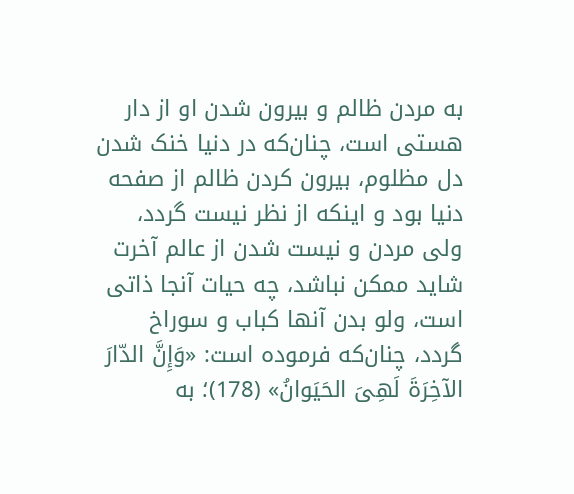به مردن ظالم و بیرون شدن او از دار هستی است، چنان‌که در دنیا خنک شدن دل مظلوم، بیرون کردن ظالم از صفحه دنیا بود و اینکه از نظر نیست گردد، ولی مردن و نیست شدن از عالم آخرت شاید ممکن نباشد، چه حیات آنجا ذاتی است، ولو بدن آنها کباب و سوراخ گردد، چنان‌که فرموده است: «وَإِنَّ الدّارَ الآخِرَةَ لَهِیَ الحَیَوانُ» (178)؛ به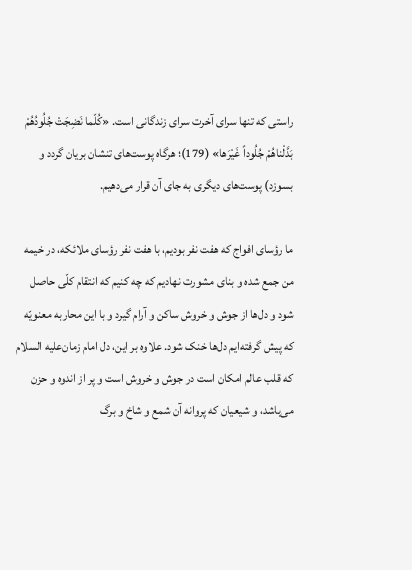راستی که تنها سرای آخرت سرای زندگانی است. «کُلّما نَضِجَتْ جُلُودُهُمْ بَدَّلْناهُمْ جُلُوداً غَیْرَها» (179)؛ هرگاه پوست‌های تنشان بریان گردد و بسوزد) پوست‌های دیگری به جای آن قرار می‌دهیم.

ما رؤسای افواج که هفت نفر بودیم، با هفت نفر رؤسای ملائکه، در خیمه من جمع شده و بنای مشورت نهادیم که چه کنیم که انتقام کلّی حاصل شود و دل‌ها از جوش و خروش ساکن و آرام گیرد و با این محاربه معنویّه که پیش گرفته‌ایم دل‌ها خنک شود. علاوه بر این، دل امام زمان‌علیه السلام که قلب عالم امکان است در جوش و خروش است و پر از اندوه و حزن می‌باشد، و شیعیان که پروانه آن شمع و شاخ و برگ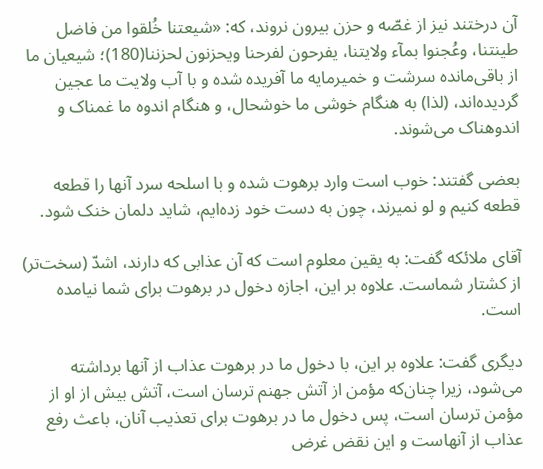آن درختند نیز از غصّه و حزن بیرون نروند، که: «شیعتنا خُلقوا من فاضل طینتنا، وعُجنوا بمآء ولایتنا، یفرحون لفرحنا ویحزنون لحزننا(180)؛ شیعیان ما از باقی‌مانده سرشت و خمیرمایه ما آفریده شده و با آب ولایت ما عجین گردیده‌اند، (لذا) به هنگام خوشی ما خوشحال، و هنگام اندوه ما غمناک و اندوهناک می‌شوند.

بعضی گفتند: خوب است وارد برهوت شده و با اسلحه سرد آنها را قطعه قطعه کنیم و لو نمیرند، چون به دست خود زده‌ایم، شاید دلمان خنک شود.

آقای ملائکه گفت: به یقین معلوم است که آن عذابی که دارند، اشدّ (سخت‌تر) از کشتار شماست. علاوه بر این، اجازه دخول در برهوت برای شما نیامده است.

دیگری گفت: علاوه بر این، با دخول ما در برهوت عذاب از آنها برداشته می‌شود، زیرا چنان‌که مؤمن از آتش جهنم ترسان است، آتش بیش از او از مؤمن ترسان است، پس دخول ما در برهوت برای تعذیب آنان، باعث رفع عذاب از آنهاست و این نقض غرض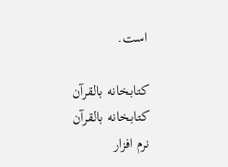است.

کتابخانه بالقرآن کتابخانه بالقرآن
نرم افزار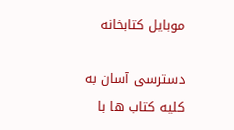موبایل کتابخانه

دسترسی آسان به کلیه کتاب ها با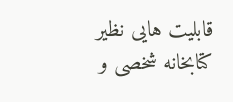قابلیت هایی نظیر کتابخانه شخصی و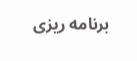برنامه ریزی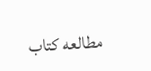مطالعه کتاب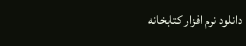دانلود نرم افزار کتابخانه